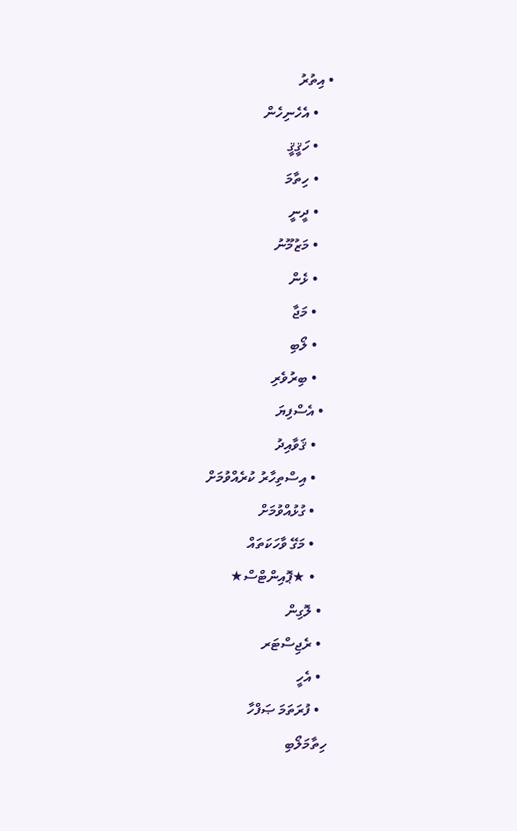• އިތުރު
    • އެހެނިހެން
    • ހަޤީޤީ
    • ހިތާމަ
    • ދީނީ
    • މަޒުމޫނު
    • ޅެން
    • މަޖާ
    • ލޯބި
    • ބިރުވެރި
  • އެސްފިޔަ
    • ޤަވާއިދު
    • އިސްތިހާރު ކުރެއްވުމަށް
    • ގުޅުއްވުމަށް
    • މަގޭ ވާހަކަތައް
    • ★ޕޮއިންޓްސް★
  • ލޮގިން
  • ރެޖިސްޓަރ
  • އެހީ
  • ފުރަތަމަ ޞަފްހާ
ހިތާމަލޯބި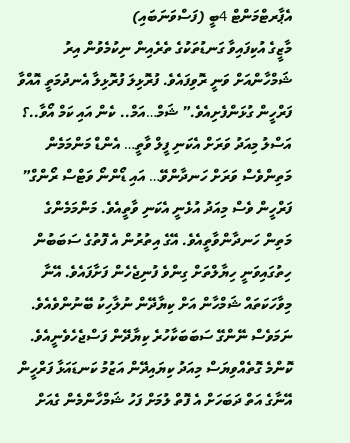އެޕާރޓްމަންޓް 4ބީ (ފަސްވަނަބައި)
މާޒީގެ އުކިފައިވާ ގަނޑުތަކުގެ ތެރެއިން ނިކުމެވުން އިރު ޝަމްހާންއަށް ވަނީ ރޮވިފައެވެ. ފުރޮޅިލަ ފުރޮޅިލާ އެނދުމަތީ އޮއްވާ ފަރްހީން ގުޅަންފެށިއެވެ.” ޝަމް…އަމް.. ކެން އައި ކަމް އޯވާ..؟ އަސްލު މިއަދު ވަރަށް އެކަނި ފީލް ވާތީ… އެންޑް މަންމަމެން މަތިންވެސް ވަރަށް ހަނދާންވޭ… އައި ޑޯންނޯ ވަޓްސް ރޯންގް” ފަރްހީން ވެސް މިއަދު އުޅެނީ އެކަނި ވާތީއެވެ. މަންމަމެންގެ މަތިން ހަނދާންވާތީއެވެ. އޭގެ އިތުރުން އެ ފޮތުގެ ސަބަބުން ހިތުގައިވަނީ ހިޔާލްތަށް ގިންވެ ފުނިޖެހެން ފަށާފައެވެ. އޭނާ މިވާހަކަތައް ޝަމްހާން އަށް ކިޔާދޭން ނުލާހިކު ބޭނުންވެއެވެ. ނަމަވެސް ނޭންގޭ ސަބަބަކާހުރެ ކިޔާދޭން ފަސްޖެހެވެނީއެވެ. ކޮންމެ ގޮތެއްވިޔަސް މިއަދު ކިޔައިދޭން އަޒުމު ކަނޑައަޅާ ފަރްހީން އޭނާގެ އަތް ދަބަހަށް އެ ފޮތް ލުމަށް ފަހު ޝަމްހާންމެން ގެއަށް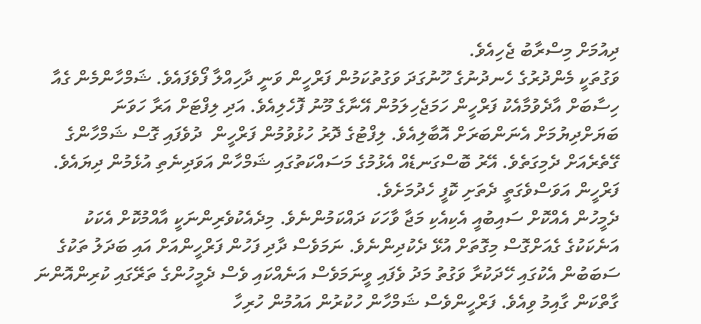ދިއުމަށް މިސްރާބު ޖެހިއެވެ.
ވަގުތަކީ މެންދުރުގެ ހެނދުނުގެ ހޫނުގަދަ ވަގުތުކަމުން ފަރްހީން ވަނީ ދާހިއްލާ ފޯވެފައެވެ. ޝަމްހާންމެން ގެއާ ހިސާބަށް އާދެވުމާއެކު ފަރްހީން ހަމަޖެހިލަމުން އޭނާގެ މޫނު ފޮހެލިއެވެ. އަދި ލިފްޓަށް އަރާ ހަވަނަ ބަޔަށްދިޔުމަށް އެނަންބަރަށް އޮބާލިއެވެ. ލިފްޓުގެ ދޮރު ހުޅުވުމުން ފަރްހީން  ދުވެފައި ގޮސް ޝަމްހާންގެ ގޭތެރެއަށް ދެމިގަތެވެ. އޭރު ބޮސްގަނޑެއް އެޅުމުގެ މަސައްކަތުގައި ޝަމްހާން އަވަދިނެތި އުޅެމުން ދިޔައެވެ. ފަރްހީން އަވަސްވެގަތީ ދެތަށި ކޮފީ ހެދުމަށެވެ.
ދެމީހުން އެއްކޮށް ސައިބުއީ އެކިއެކި މަޖާ ވާހަކަ ދައްކަމުންނެވެ. މިދެއެކުވެރިންނަކީ އާއްމުކޮށް އެކަކު އަނެކަކުގެ ގެއަށްގޮސް މިގޮތަށް އުޅޭ ދެކުދިންނެވެ. ނަމަވެސް ދާދި ފަހުން ފަރްހީންއަށް އައި ބަދަލު ތަކުގެ ސަބަބުން އެކުގައި ހޭދަކުރާ ވަގުތު މަދު ވެފައި ވީނަމަވެސް އަނެއްކައި ވެސް ދެމީހުންގެ ތަރޭގައި ކުރިންއޮންނަ ގާތްކަން ގާއިމު ވިއެވެ. ފަރްހީންވެސް ޝަމްހާން ހުކުރުން އައުމުން ހުރިހާ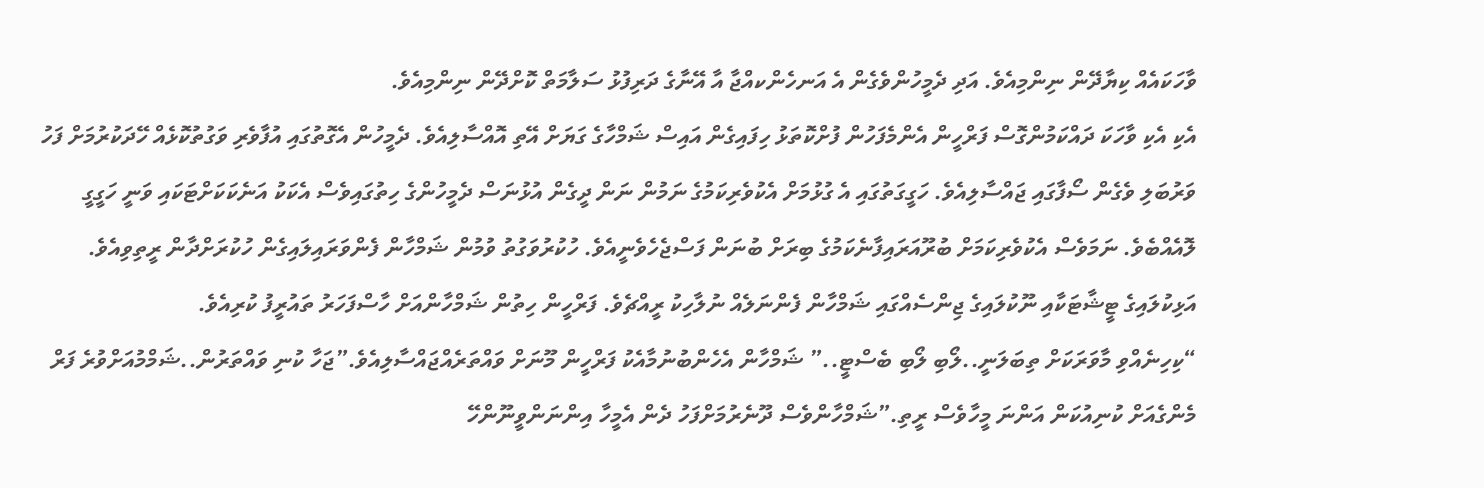ވާހަކައެއް ކިޔާދޭން ނިންމިއެވެ. އަދި ދެމީހުންވެގެން އެ އަނހެންކއްޖާ އާ އޭނާގެ ދަރިފުޅު ސަލާމަތް ކޮށްދޭން ނިންމިއެވެ.
އެކި އެކި ވާހަކަ ދައްކަމުންގޮސް ފަރްހީން އެންމެފަހުން ފުށްކޮތަޅު ހިފައިގެން އައިސް ޝަމްހާގެ ގަޔަށް އޭތި އޮއްސާލިއެވެ. ދެމީހުން އެގޮތުގައި އުފާވެރި ވަގުތުކޮޅެއް ހޭދަކުރުމަށް ފަހު ވަރުބަލި ވެގެން ސޯފާގައި ޖައްސާލިއެވެ. ހަގީގަތުގައި އެ ގުޅުމަށް އެކުވެރިކަމުގެ ނަމުން ނަން ދީގެން އުޅުނަސް ދެމީހުންގެ ހިތުގައިވެސް އެކަކު އަނެކަކަށްޓަކައި ވަނީ ހަގީގީ ލޮއެއްބެވެ. ނަމަވެސް އެކުވެރިކަމަށް ބުރޫއަރައިފާނެކަމުގެ ބިރަށް ބުނަން ފަސްޖެހެވެނީއެވެ. ހުކުރުވަގުތު ވުމުން ޝަމްހާން ފެންވަރައިލައިގެން ހުކުރަށްދާން ރީތިވިއެވެ. އަޅިކުލައިގެ ޓީޝާޓަކާއި ނޫކުލައިގެ ޖިންސެއްގައި ޝަމްހާން ފެންނަލެއް ނުލާހިކު ރީއްޗެވެ. ފަރްހީން ހިތުން ޝަމްހާންއަށް ހާސްފަހަރު ތައުރީފު ކުރިއެވެ.
“ކިހިނެއްވި މާވަރަކަށް ތިބަލަނީ..ލޯބި ލޯބި ބެސްޓީ..” ޝަމްހާން އެހެންބުނުމާއެކު ފަރްހީން މޫނަށް ވައްތަރެއްޖައްސާލިއެވެ.”ޖަހާ ކުނި ވައްތަރުން..ޝަމްމުއަށްވުރެ ފަރް މެންގެއަށް ކުނިއުކަން އަންނަ މީހާވެސް ރީތި.”ޝަމްހާންވެސް ދޫނެރުމަށްފަހު ދެން އެމީހާ އިންނަންވީނޫންހޭ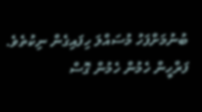ބުނުމަށްފަހު މުސައްލަ ހިފައިގެން ނިކުތެވެ. ފަރްހީން ހެމުން ހެމުން ގޮސް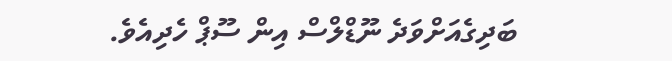ބަދިގެއަށްވަދެ ނޫޑްލްސް އިން ސޫޕް ހެދިއެވެ.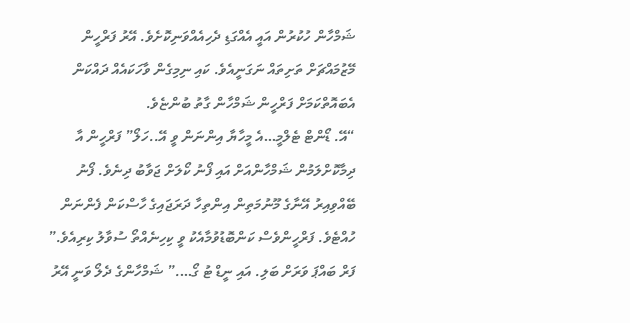ޝަމްހާން ހުކުރުން އައީ އެއްގަޑި ދެހިއެއްވަނިކޮށެވެ. އޭރު ފަރްހީން މޭޒުމައްޗަށް ތަށިތައް ނަގަނީއެވެ. ކައި ނިމިގެން ވާހަކައެއް ދައްކަން އެބައޮތްކަމަށް ފަރްހީން ޝަމްހާން ގާތު ބުންޏެވެ.
“އޭ. ޑޯންޓް ޓެލްމީ…އެ މީހާޔާ އިންނަން ވީ އޭ..ހަލޯ” ފަރްހީން އާ ދިމާކޮށްލަމުން ޝަމްހާންއަށް އައި ފޯނު ކޯލަށް ޖަވާބު ދިނެވެ. ފޯނު ބޭއްވިއިރު އޭނާގެ މޫނުމަތިން އިންތިހާ ދަރަޖައިގެ ހާސްކަން ފެންނަން ހުއްޓެވެ. ފަރްހީންވެސް ކަންބޮޑުވުމާއެކު ވީ ކިހިނެއްތޯ ސުވާލު ކިރިއެވެ.” ފަރް ބައްޕަ ވަރަށް ބަލި. އައި ނީޑް ޓު ގޯ….” ޝަމްހާންގެ ދެލޯ ވަނީ އޭރު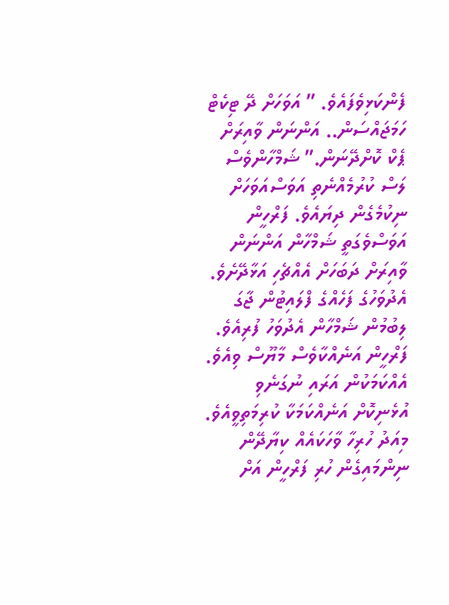ފެންކަޅިވެފައެވެ. ” އަވަހަށް ދޭ ޓިކެޓް ހަމަޖައްސަން.. އަންނަން ވާއިރަށް ޕެކް ކޮށްދޭނަން.” ޝަމްހާންވެސް ލަސް ކުރުމެއްނެތި އަވަސްއަވަހަށް ނިކުމެގެން ދިޔައެވެ. ފަރްހީން އަވަސްވެގަތީ ޝަމްހާން އަންނަން ވާއިރަށް ދަބަހަށް އެއްޗެހި އަޅާދޭށެވެ.
އެދުވަހުގެ ފަހެއްގެ ފްލައިޓުން ޖާގަ ލިބުމުން ޝަމްހާން އެދުވަހު ފުރިއެވެ. ފަރްހީން އަނެއްކާވެސް މާޔޫސް ވިއެވެ. އެއްކަމަކުން އަރައި ނުގަނެވި އުޅެނިކޮށް އަނެއްކަމަކާ ކުރިމަތިވީއެވެ. މިއަދު ހުރިހާ ވާހަކައެއް ކިޔާދޭން ނިންމައިގެން ހުރި ފަރްހީން އަށް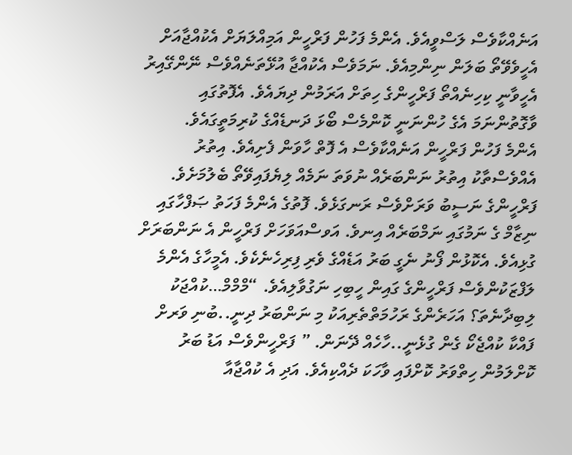އަނެއްކާވެސް ލަސްވީއެވެ. އެންމެ ފަހުން ފަރްހީން އަމިއްލަޔަށް އެކުއްޖާއަށް އެހީވެވޭތޯ ބަލަން ނިންމިއެވެ. ނަމަވެސް އެކުއްޖާ އުޅޭތަނެއްވެސް ނޭންގޭއިރު އެހީވާނީ ކިހިނެއްތޯ ފަރްހީންގެ ހިތަށް އަރަމުން ދިޔައެވެ. އެފޮތުގައި ވާގޮތުންނަމަ އެގެ ހުންނަނީ ކޮންމެސް ބޯޅަ ދަނޑެއްގެ ކުރިމަތީގައެވެ.
އެންމެ ފަހުން ފަރްހީން އަނެއްކާވެސް އެ ފޮތް ހާވަން ފެށިއެވެ. އިތުރު އެއްވެސްތާކު އިތުރު ނަންބަރެއް ނުވަތަ ނަމެއް ލިޔެފައިވޭތޯ ބެލުމަށެވެ. ފަރްހީންގެ ނަސީބު ވަރަށްވެސް ރަނގަޅެވެ. ފޮތުގެ އެންމެ ފަހަތު ޞަފްހާގައި ނިޒާމް ގެ ނަމުގައި ނަމްބަރެއް އިނވެ. އަވސްއަވަހަށް ފަރްހީން އެ ނަންބަރަށް ގުޅިއެވެ. އެކޮޅުން ފޯނު ނެގީ ބަރު އަޑެއްގެ ވެރި ފިރިހެނެކެވެ. އެމީހާގެ އެންމެ ލަފްޒަކުންވެސް ފަރްހީންގެ ގައިން ހީބިހި ނަގުވާލިއެވެ. “މްމްމް…ކުއްޖަކު ލިބިދާނެތަ؟ އަހަރެންގެ ރަހުމަތްތެރިއަކު މި ނަންބަރު ދިނީ..ބުނި ވަރށް ފައްކާ ކުއްޖެކޯ ގެން ގުޅެނީ..ހާހެއް ދޭނަން. ” ފަރްހީންވެސް އަޑު ބަރު ކޮށްލަމުން ހިތްވަރު ކޮށްފައި ވާހަކަ ދެއްކިއެވެ. އަދި އެ ކުއްޖާއާ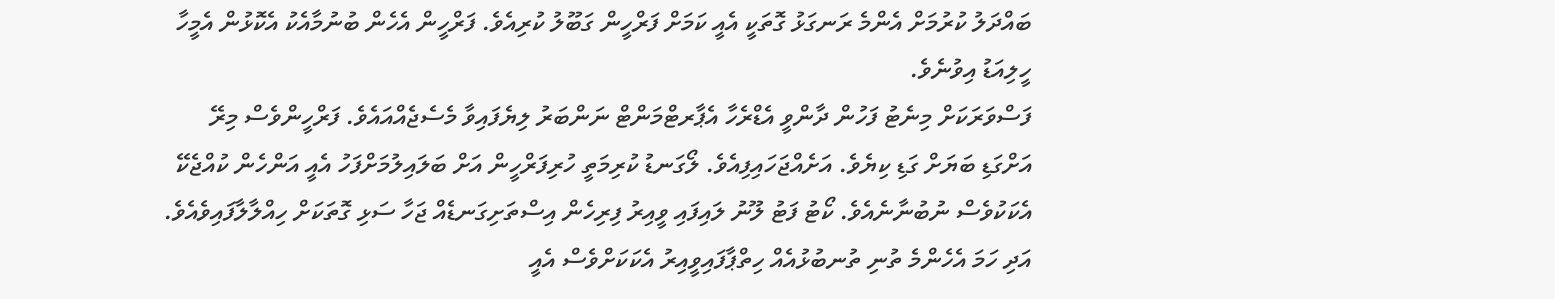ބައްދަލު ކުރުމަށް އެންމެ ރަނގަޅު ގޮތަކީ އެއީ ކަމަށް ފަރްހީން ގަބޫލު ކުރިއެވެ. ފަރްހީން އެހެން ބުނުމާއެކު އެކޮޅުން އެމީހާ ހީލިއަޑު އިވުނެވެ.
ފަސްވަރަކަށް މިނެޓު ފަހުން ދާންވީ އެޑްރެހާ އެޕާރޓްމަންޓް ނަންބަރު ލިޔެފައިވާ މެސެޖެއްއައެވެ. ފަރްހީންވެސް މިރޭ އަށްގަޑި ބަޔަށް ގަޑި ކިޔެވެ. އަށެއްޖަހައިފިއެވެ. ލޯގަނޑު ކުރިމަތީ ހުރިފަރްހީން އަށް ބަލައިލުމަށްފަހު އެއީ އަންހެން ކުއްޖެކޭ އެކަކުވެސް ނުބުނާނެއެވެ. ކޯޓު ފަޓު ލޫނު ލައިފައި ވީއިރު ފިރިހެން އިސްތަށިގަނޑެއް ޖަހާ ސަޅި ގޮތަކަށް ހިއްލާލާފައިވެއެވެ. އަދި ހަމަ އެހެންމެ ތުނި ތުނބުޅުއެއް ހިތްޕާފައިވީއިރު އެކަކަށްވެސް އެއީ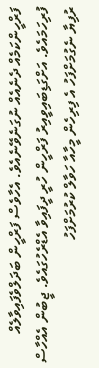ފަރްހީންކަމެއް ދެނެއެއް ނުގަނެވޭނެއެވެ. އެހާވެސް ފަރްހީން ބަދަލްވެފައިވާލެއް ފުރިހަމައެވެ. އަށްގަޑިބައިވީއިރު ފަރްހީން ހުރީ ދީފައިވާ އެޑްރެހުގައެވެ. ޖީބުން އެއްހާސް ރުފިޔާ ނެގުމަށްފަހު އެ ފިރިހެން މީހާއާ ހަވާލް ކުރުމަށްފަހު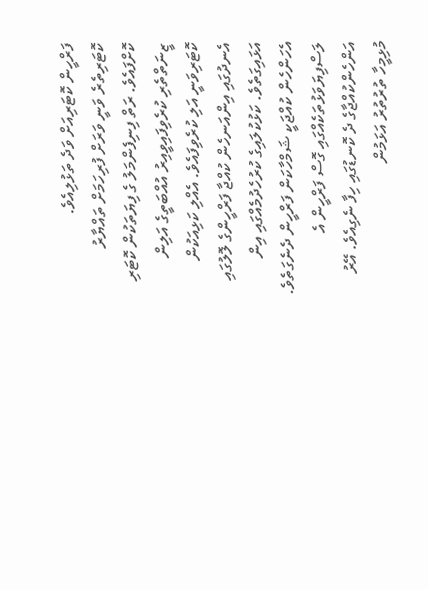ފަރްހީން ކޮޓަރިއަށް ވަދެ ތަޅުލިއެވެ.
ކޮޓަރިތެރެ ވަނީ ވަރަށް ފުރިހަމަށް ތައްޔާރު ކޮށްފައެވެ. ރަތް ފިނިފެންމަލު ގެ ފިޔަތަކުން ކޮޓަރި ޒީނަތްތެރި ކުރެވިފައިވީއިރު އުއްބަތީގެ އަލިން ކޮޓަރިވަނީ އަލި ކުރެވިފައެވެ. އެއްލި ކަޅިއަކުން އެނދުގައި އިންއަނހެން ކުއްޖާ ފަރްހީންގެ ލޮލުގައި އަޅައިގަތެވެ. ކަޅުކުލައިގެ ކުރުހެދުމެއްގައި އިން އެހަންހެން ކުއްޖަކީ ޝަމްހާކަން ފަރްހީން ދެނެގަތެވެ. ލަސްފިޔަވަޅުތަކެއްގައި ގޮސް ފަރްހީން އެ އަންހެންކުއްޖާގެ ދެ ކޮނޑުގައި ހިފާ ނެގިއެވެ. އޭރު މުޅިމީހާ ތުރުތުރު އަޅަމުން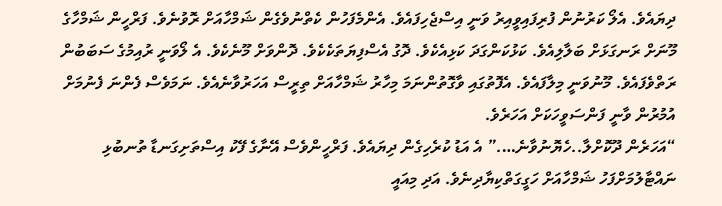ދިޔައެވެ. އެލޯ ކަރުނުން ފުރިފައިވީއިރު ވަނީ އިސްޖެހިފައެވެ. އެންމެފަހުން ކެތްނުވެގެން ޝަމްހާއަށް ރޮވުނެވެ. ފަރްހީން ޝަމްހާގެ މޫނަށް ރަނގަޅަށް ބަލާލިއެވެ. ކަޅުކަންގަދަ ކަޅިއެކެވެ. ދޮގު އެސްފިޔަތަކެކެވެ. ދޮންވަށް މޫނެކެވެ. އެ ލޯވަނީ ރުއިމުގެ ސަބަބުން ރަތްވެފައެވެ. މޫނުވަނީ މިލާފައެވެ. އެފޮތުގައި ވާގޮތުންނަމަ މިހާރު ޝަމްހާއަށް ތިރީސް އަހަރުވާނެއެވެ. ނަމަވެސް ފެންނަ ފެނުމަށް އުމުރުން ވާނީ ފަންސަވީހަކަށް އަހަރެވެ.
“އަހަރެން ދޫކޮށްލާ..ހެޔޮނުވާނެ….” އެ އަޑު ކުރެހިގެން ދިޔައެވެ. ފަރްހީންވެސް އޭނާގެ ފޭކު އިސްތަށިގަނޑާ ތުނބުޅި ނައްޓާލުމަށްފަހު ޝަމްހާއަށް ހަގީގަތްކިޔާދިނެވެ. އަދި މިއައީ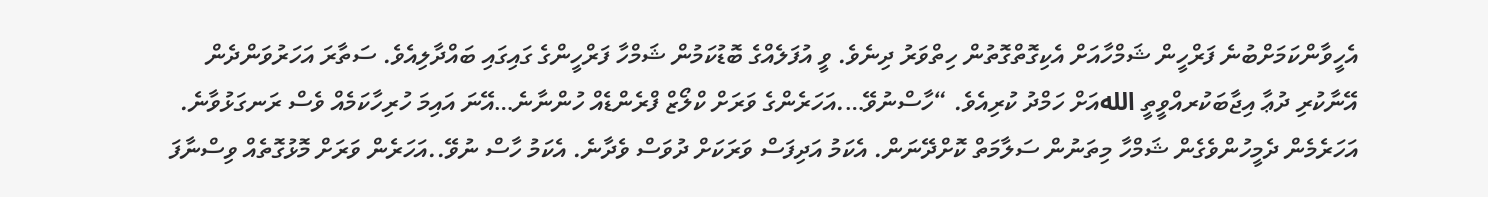އެހީވާންކަމަށްބުނެ ފަރްހީން ޝަމްހާއަށް އެކިގޮތްގޮތުން ހިތްވަރު ދިނެވެ. ވީ އުފަލެއްގެ ބޮޑުކަމުން ޝަމްހާ ފަރްހީންގެ ގައިގައި ބައްދާލިއެވެ. ސަތާރަ އަހަރުވަންދެން އޭނާކުރި ދުޢާ އިޖާބަކުރއްވީތީ اللهއަށް ހަމްދު ކުރިއެވެ. “ހާސްނުވޭ….އަހަރެންގެ ވަރަށް ކްލޯޒް ފްރެންޑެއް ހުންނާނެ…އޭނަ އައިމަ ހުރިހާކަމެއް ވެސް ރަނގަޅުވާނެ. އަހަރެމެން ދެމީހުންވެގެން ޝަމްހާ މިތަނުން ސަލާމަތް ކޮށްދޭނަން. އެކަމު އަދިފަސް ވަރަކަށް ދުވަސް ވެދާނެ. އެކަމު ހާސް ނުވޭ..އަހަރެން ވަރަށް މޮޅުގޮތެއް ވިސްނާފަ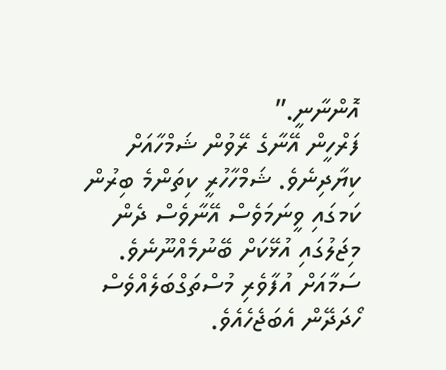އޮންނާނީ.”
ފަރްހީން އޭނާގެ ރޭވުން ޝަމްހާއަށް ކިޔާދިނެވެ. ޝަމްހާހުރީ ކިތަންމެ ބިރުން ކަމގައި ވީނަމަވެސް އޭނާވެސް ދެން މިޖަލުގައި އުޅޭކަށް ބޭނުމެއްނޫނެވެ. ސަމާއަށް އުފާވެރި މުސްތަގްބަލެއްވެސް ހޯދަދޭން އެބަޖެހެއެވެ.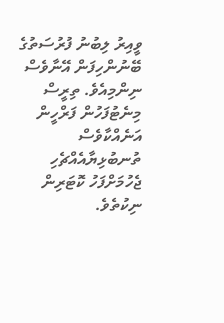ވީއިރު ލިބުނު ފުރުސަތުގެ ބޭނުންހިފަން އޭނާވެސް ނިންމިއެވެ. ތިރީސް މިނެޓުފަހުން ފަރްހީން އަނެއްކާވެސް ތުނބުޅިޔާއެއްޗެހި ޖެހުމަށްފަހު ކޮޓަރިން ނިކުތެވެ.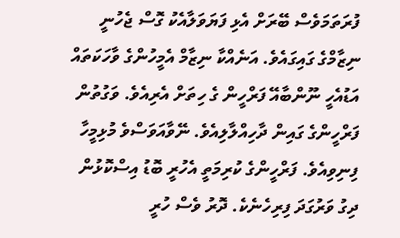ފުރަތަމަވެސް ބޭރަށް އެޅި ފަޔަވަލާއެކު ގޮސް ޖެހުނީ ނިޒާމްގެ ގައިގައެވެ. އަނެއްކާ ނިޒާމް އެމީހުންގެ ވާހަކަތައް އަޑުއެހީ ނޫންބާއޭ ފަރްހީން ގެ ހިތަށް އެރިއެވެ. ވަގުތުން ފަރްހީންގެ ގައިން ދާހިއްލާލިއެވެ. ނޭވާއަވަސްވެ މުޅިމީހާ ފިނިވިއެވެ. ފަރްހީންގެ ކުރިމަތީ އެހުރީ ބޮޑު އިސްކޮޅުން ދިގު ވަރުގަދަ ފިރިހެނެކެ. ދޮރު ވެސް ހުރީ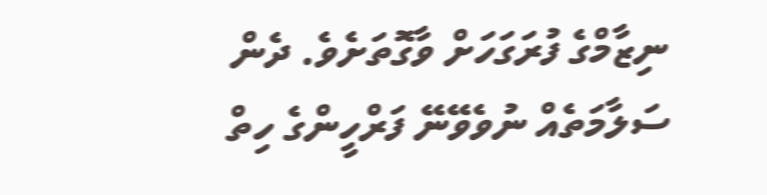ނިޒާމްގެ ފުރަގަހަށް ވާގޮތަށެވެ. ދެން ސަލާމަތެއް ނުވެވޭނޭ ފަރްހީންގެ ހިތް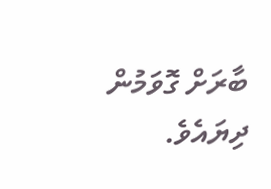ބާރަށް ގޮވަމުން ދިޔައެވެ.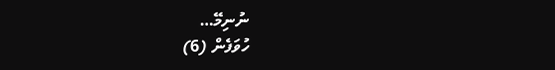ނުނިމޭ…
ހުވަފެން (6)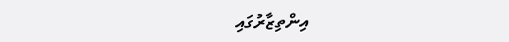އިންތިޒާރުގައި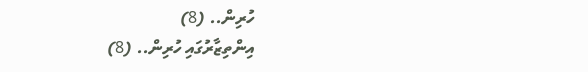ހުރިން.. (8)
އިންތިޒާރުގައި ހުރިން.. (8)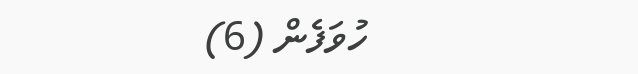ހުވަފެން (6)